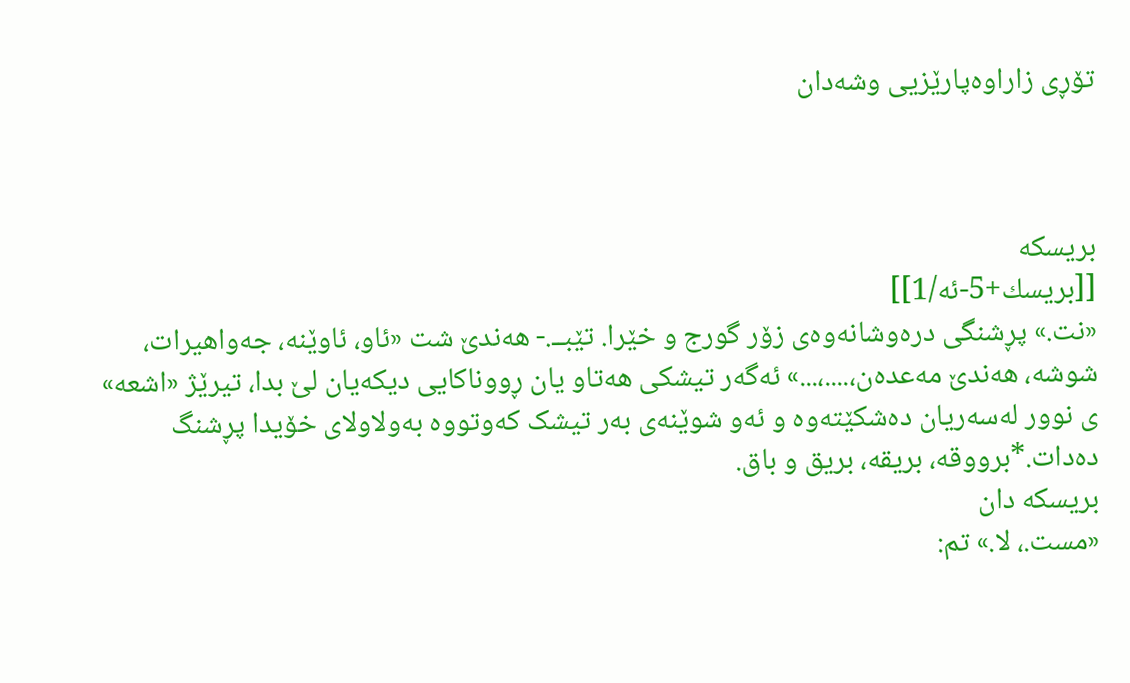تۆڕی زاراوەپارێزیی وشەدان



بریسکه
[[بریسك+5-ئه‌/1]]
«نت.» پڕشنگی درەوشانەوەی زۆر گورج و خێرا. تێبــ.- هەندێ شت «ئاو، ئاوێنه، جەواهیرات، شوشە، هەندێ مەعدەن،....،...» ئەگەر تیشکی هەتاو یان ڕووناکایی دیکەیان لێ بدا، تیرێژ «اشعه» ی نوور لەسەریان دەشکێتەوه و ئەو شوێنەی بەر تیشک کەوتووه بەولاولای خۆیدا پڕشنگ دەدات.*برووقه، بریقه، بریق و باق.
بریسکه دان
«مست.، لا.» تم: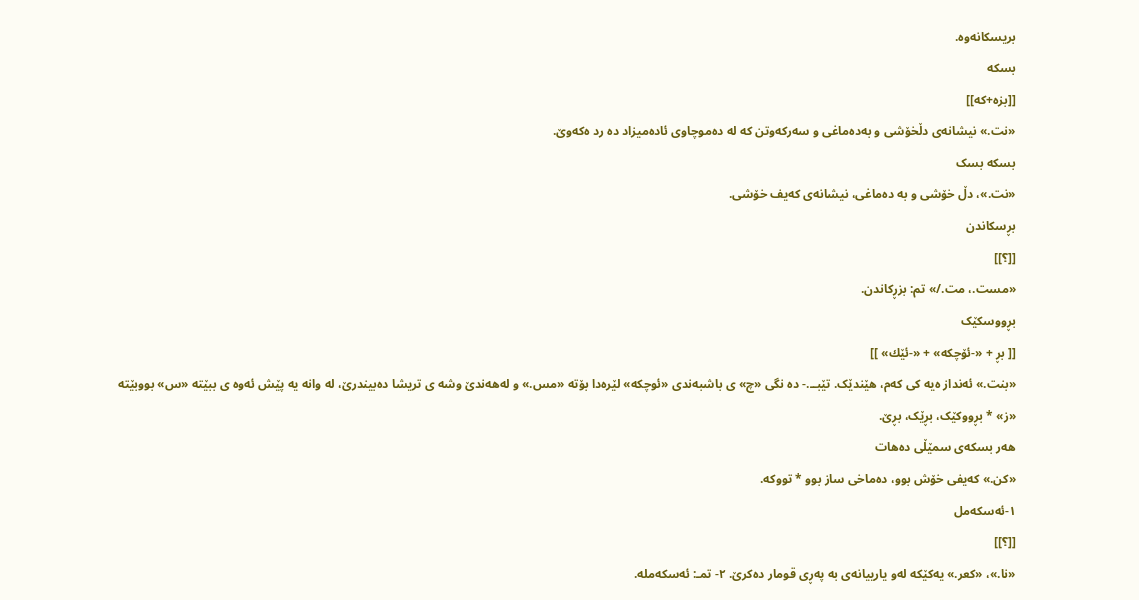بریسکانەوه.
بسکه
[[بزه+كه]]
«نت.» نیشانەی دڵخۆشی و بەدەماغی و سەرکەوتن که له دەموچاوی ئادەمیزاد دە رد ەکەوێ.
بسکه بسک
«نت.»، دڵ خۆشی و به دەماغی، نیشانەی کەیف خۆشی.
بڕسکاندن
[[؟]]
«مست.، مت./» تم: بزڕکاندن.
بڕووسکێک
[[ بڕ + «-ئۆچكه» + «-ئێك» ]]
«بنت.» ئەنداز ەیە کی کەم، هێندێک. تێبــ.- دە نگی «چ» ی باشبەندی «ئوچکه» لێرەدا بۆته «مس.» و لەهەندێ وشە ی تریشا دەبیندرێ، لە وانە یه پێش ئەوە ی ببێته «س» بووبێته «ز» * بڕووکێک، بڕێک، بڕێ.
هەر بسکەی سمێڵی دەهات
«کن.» کەیفی خۆش بوو، دەماخی ساز بوو * تووکه.
١-ئەسکەمل
[[؟]]
«نا.»، «کعر.» یەکێکە لەو یارییانەی بە پەڕی قومار دەکرێ. ۲- تمـ: ئەسکەملە.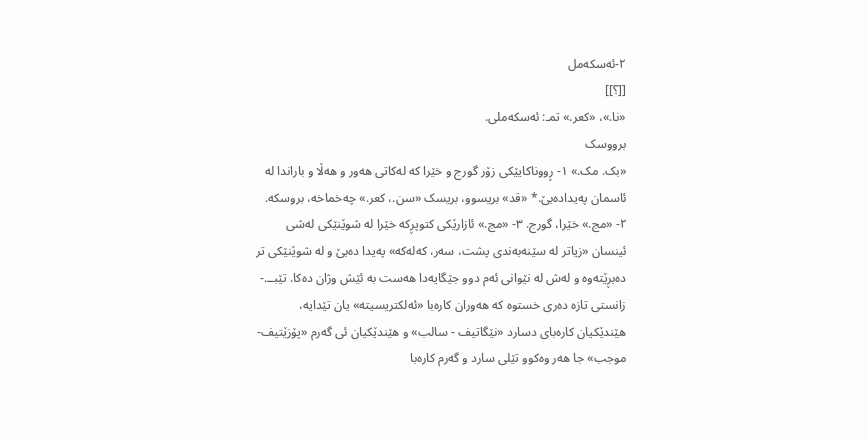٢-ئەسکەمل
[[؟]]
«نا.»، «کعر.» تمـ: ئەسکەملی.
برووسک
«بک. مک.» ١- ڕووناکایێکی زۆر گورج و خێرا که لەکاتی هەور و هەڵا و باراندا له ئاسمان پەیدادەبێ.* «قد» بریسوو، بریسک «سن.، کعر.» چەخماخه، بروسکه. ٢- «مج.» خێرا، گورج. ٣- «مج.» ئازارێکی کتوپڕکه خێرا له شوێنێکی لەشی ئینسان «زیاتر له سێنەبەندی پشت، سەر، کەلەکه» پەیدا دەبێ و لە شوێنێکی تر دەبڕێتەوه و لەش له نێوانی ئەم دوو جێگایەدا هەست به ئێش وژان دەکا. تێبــ.- زانستی تازه دەری خستوه که هەوران کارەبا «ئەلکتریسیته» یان تێدایه، هێندێکیان کارەبای دسارد «نێگاتیف - سالب» و هێندێکیان ئی گەرم «پۆزێتیف-موجب» جا هەر وەکوو تێلی سارد و گەرم کارەبا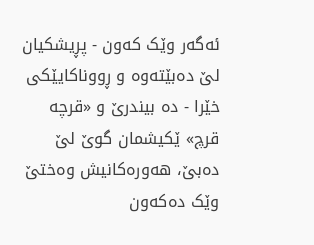ئەگەر وێک کەون - پڕیشکیان لێ دەبێتەوه و ڕووناکایێکی خێرا - دە بیندرێ و «قرچه قرچ» ێکیشمان گوێ لێ دەبێ، هەورەکانیش وەختێ وێک دەکەون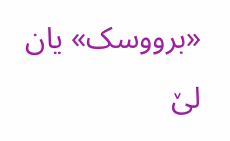«برووسک» یان لێ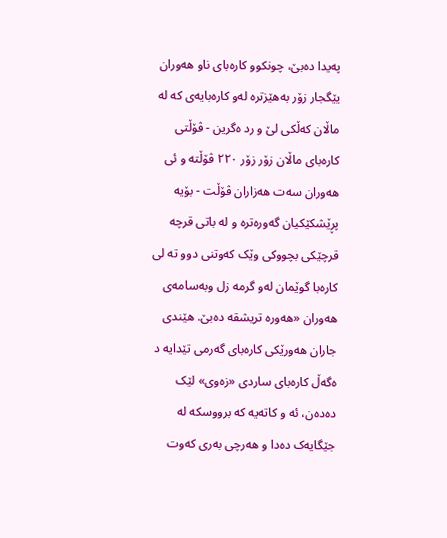پەیدا دەبێ، چونکوو کارەبای ناو هەوران یێگجار زۆر بەهێزتره لەو کارەبایەی که له ماڵان کەڵکی لێ و رد ەگرین - ڤۆڵتی کارەبای ماڵان زۆر زۆر ٢٢٠ ڤۆڵتە و ئی هەوران سەت هەزاران ڤۆڵت - بۆیه پڕێشکێکیان گەورەتره و له باتی قرچه قرچێکی بچووکی وێک کەوتنی دوو تە لی کارەبا گوێمان لەو گرمه زل وبەسامەی هەوران «هەوره تریشقه دەبێ. هێندی جاران هەورێکی کارەبای گەرمی تێدایه د ەگەڵ کارەبای ساردی «زەوی» لێک دەدەن، ئە و کاتەیه که برووسکه له جێگایەک دەدا و هەرچی بەری کەوت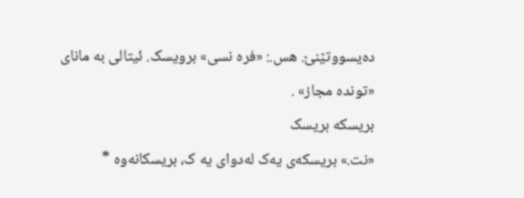دەیسووتێنێ. هس.: «فرە نسی» برویسک. ئیتالی به مانای «تونده مجاز» .
بریسکه بریسک
«نت.» بریسکەی یەک لەدوای یە ک، بریسکانەوه *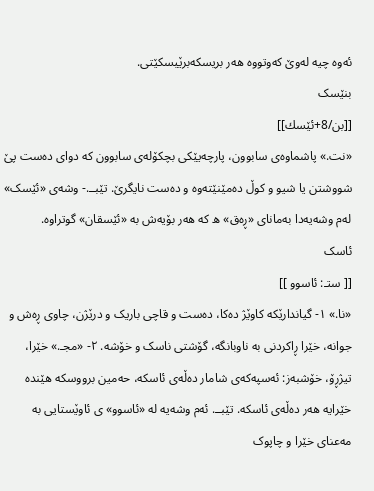ئەوه چیه لەوێ کەوتووه هەر بریسکەبرێیسکێتی.
بنێسک
[[بن/8+ئێسك]]
«نت.» پاشماوەی سابوون، پارچەیێکی بچکۆلەی سابوون کە دوای دەست پێ شووشتن یا شیو و کوڵ دەمێنێتەوه و دەست نایگرێ. تێبــ.- وشەی «ئێسک» لەم وشەیەدا بەمانای «ڕەق» ه کە هەر بۆیەش به «ئێسقان» گوتراوه.
ئاسک
[[ ستـ: ئاسوو ]]
«نا.» ١- گیاندارێکە کاوێژ دەکا، دەست و قاچی باریک و درێژن، چاوی ڕەش و جوانە، خێرا ڕاکردنی بە ناوبانگە، گۆشتی ناسک و خۆشە. ٢- «مجـ.» خێرا، تیژڕۆ، خۆشبەز: ئەسپەکەی شامار دەڵەی ئاسکە، حەمین برووسکە هێندە خێرایە هەر دەڵەی ئاسکە. تێبــ. ئەم وشەیە لە «ئاسوو» ی ئاوێستایی بە مەعنای خێرا و چاپوک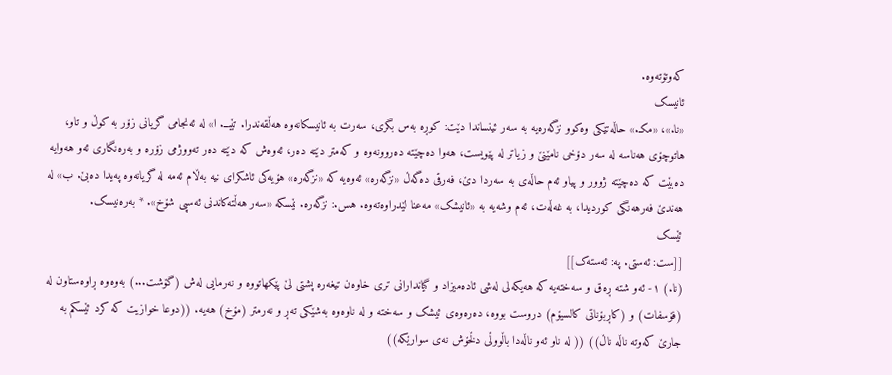کەوتۆتەوە.
ئانیسک
«نا.»، «مکـ.» حاڵەتێکی وەکوو نزگەرەیە بە سەر ئینساندا دێت: کوڕە بەس بگری، سەرت بە ئانیسکانەوە هەڵقەندرا. تێبــ. ا» لە ئەنجامی گریانی زۆر بە کوڵ و تاو، هاتوچۆی هەناسە لە سەر دۆخی نامێنێ و زیاتر لە پێویست، هەوا دەچێتە دەروونەوە و کەمتر دێتە دەر، ئەوەش کە دێتە دەر تەووژمی زۆرە و بەرەنگاری ئەو هەوایە دەبێت کە دەچێتە ژوور و پیاو ئەم حاڵەی بە سەردا دێ، فەرقی دەگەڵ «نزگەرە» ئەوەیە کە «نزگەرە» هۆیەکی ئاشکرای نیە بەڵام ئەمە لە گریانەوە پەیدا دەبێ. ب» لە هەندێ فەرهەنگی کوردیدا، بە غەڵەت، ئەم وشەیە بە «ئانیشک» مەعنا لێدراوەتەوە. هس.: نزگەرە. نێسکە «سەر هەڵتەکاندنی ئەسپی شۆخ». * بەرەنیسک.
ئێسک
[[ست: ئەستی. پە: ئەستەک]]
(نا.) ١- ئەو شتە ڕەق و سەختەیە کە هەیکەلی لەشی ئادەمیزاد و گیاندارانی تری خاوەن تیغەرە پشتی لێ پێکهاتووە و نەرمایی لەش (گۆشت...) بەوەوە ڕاوەستاون لە (فۆسفات) و (کاڕبۆناتی کالسیۆم) دروست بووە، دەرەوەی ئیشک و سەختە و لە ناوەوە بەشێکی تەڕ و نەرمتر (مۆخ) هەیە. ((دوعا خوازیت کە کرد ئێسکم بە جارێ کەوتە ناڵە ناڵ)) (( لە ناو ئەو ناڵەدا باڵووڵی دڵخۆش نەی سوارێکە))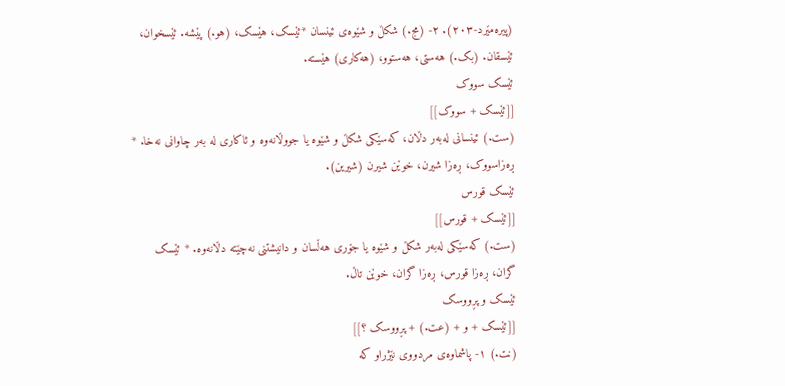(پیرەمێرد-٢٠٣). ٢- (مج.) شکڵ و شێوەی ئینسان *ئێسک، هێسک، (هو.) پێشە. ئێسخوان، ئێسقان. (بک.) هەستی، هەستوو، (هەکاری) هێستە.
ئێسک سووک
[[ئێسک + سووک]]
(ست.) ئینسانی لەبەر دڵان، کەسێکی شکڵ و شێوە یا جووڵانەوە و ئاکاری لە بەر چاوانی نەخا. * ڕەزاسووک، ڕەزا شیرن، خوێن شیرن (شیرین).
ئێسک قورس
[[ئێسک + قورس]]
(ست.) کەسێکی لەبەر شکڵ و شێوە یا جۆری هەڵسان و دانیشتنی نەچێتە دڵانەوە. * ئێسک گران، ڕەزا قورس، ڕەزا گران، خوێن تاڵ.
ئێسک و پڕووسک
[[ئێسک + و + (عت.) + پڕووسک ؟]]
(نت.) ١- پاشماوەی مردووی نێژراو کە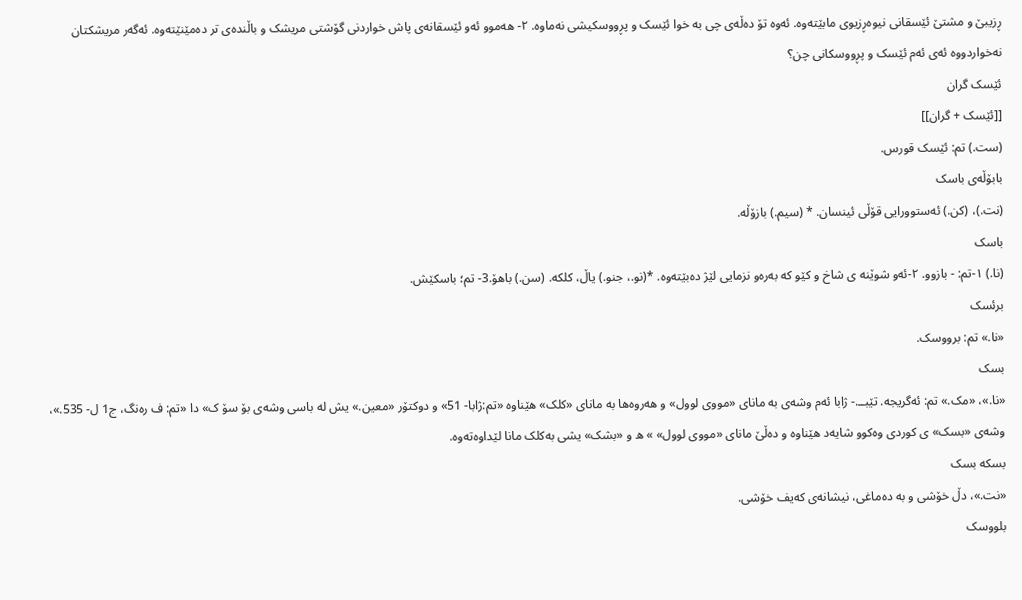ڕزیبێ و مشتێ ئێسقانی نیوەڕزیوی مابێتەوە. ئەوە تۆ دەڵەی چی بە خوا ئێسک و پڕووسکیشی نەماوە. ٢- هەموو ئەو ئێسقانەی پاش خواردنی گۆشتی مریشک و باڵندەی تر دەمێنێتەوە. ئەگەر مریشکتان نەخواردووە ئەی ئەم ئێسک و پڕووسکانی چن؟
ئێسک گران
[[ئێسک + گران]]
(ست.) تم: ئێسک قورس.
بابۆڵەی باسک
(نت.)، (کن.) ئەستوورایی قۆڵی ئینسان. * (سیم.) بازۆڵە.
باسک
(نا.) ١-تم: - بازوو. ٢-ئەو شوێنە ی شاخ و کێو کە بەرەو نزمایی لێژ دەبێتەوە. *(نو.، جنو.) یاڵ، کلکە. (سن.) باهۆ.3- تم؛ باسکێش.
برئسک
«نا.» تم: برووسک.
بسک
«نا.»، «مک.» تم: ئەگریجه. تێبــ.- ژابا ئەم وشەی به مانای «مووی لوول» و هەروەها به مانای «کلک» هێناوه «تم:ژابا- 51» و دوکتۆر «معین.» یش له باسی وشەی بۆ سۆ ک» دا «تم: ف رەنگ، ج1 ل- 535.»، وشەی «بسک» ی کوردی وەکوو شایەد هێناوه و دەڵێ مانای «مووی لوول» » ه و «بشک» یشی بەکلک مانا لێداوەتەوه.
بسکه بسک
«نت.»، دڵ خۆشی و به دەماغی، نیشانەی کەیف خۆشی.
بلووسک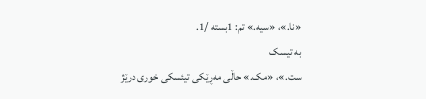«نا.»، «سیه.» تم: 1بسته /1.
به تیسک
ست.»، «مک.» حاڵی مەڕێکی تیئسکی خوری درێژ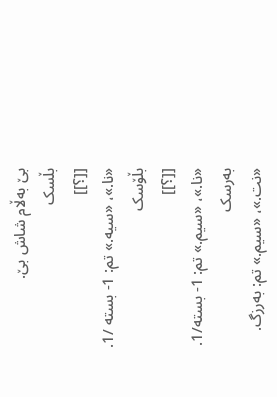بێ بەڵام شاش بێ.
بڵسک
[[؟]]
«نا.»، «سیه.» تم: 1- بسته /1.
بڵۆسک
[[؟]]
«نا.»، «سیم.» تم: 1- بسته/1.
بەرسک
«نت.»، «سیم.» تم: بەرزگ.